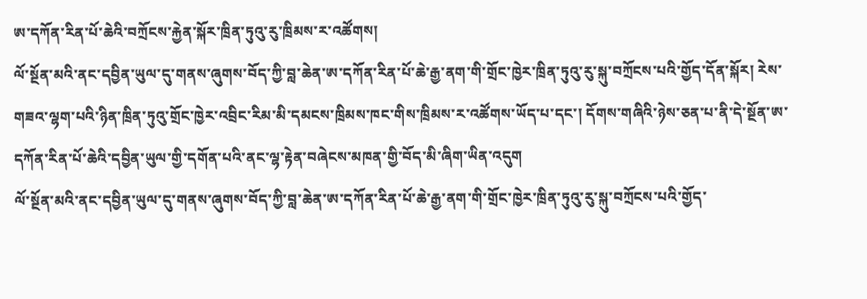ཨ་དཀོན་རིན་པོ་ཆེའི་བཀྲོངས་རྐྱེན་སྐོར་ཁྲིན་ཏུའུ་རུ་ཁྲིམས་ར་འཚོགས།
ལོ་སྔོན་མའི་ནང་དབྱིན་ཡུལ་དུ་གནས་ཞུགས་བོད་ཀྱི་བླ་ཆེན་ཨ་དཀོན་རིན་པོ་ཆེ་རྒྱ་ནག་གི་གྲོང་ཁྱེར་ཁྲིན་ཏུའུ་རུ་སྐུ་བཀྲོངས་པའི་གྱོད་དོན་སྐོར། རེས་གཟའ་ལྷག་པའི་ཉིན་ཁྲིན་ཏུའུ་གྲོང་ཁྱེར་འབྲིང་རིམ་མི་དམངས་ཁྲིམས་ཁང་གིས་ཁྲིམས་ར་འཚོགས་ཡོད་པ་དང་། དོགས་གཞིའི་ཉེས་ཅན་པ་ནི་དེ་སྔོན་ཨ་དཀོན་རིན་པོ་ཆེའི་དབྱིན་ཡུལ་གྱི་དགོན་པའི་ནང་ལྷ་རྟེན་བཞེངས་མཁན་གྱི་བོད་མི་ཞིག་ཡིན་འདུག
ལོ་སྔོན་མའི་ནང་དབྱིན་ཡུལ་དུ་གནས་ཞུགས་བོད་ཀྱི་བླ་ཆེན་ཨ་དཀོན་རིན་པོ་ཆེ་རྒྱ་ནག་གི་གྲོང་ཁྱེར་ཁྲིན་ཏུའུ་རུ་སྐུ་བཀྲོངས་པའི་གྱོད་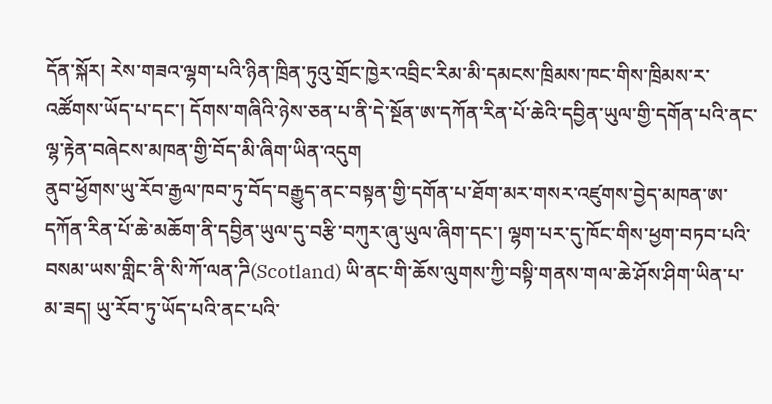དོན་སྐོར། རེས་གཟའ་ལྷག་པའི་ཉིན་ཁྲིན་ཏུའུ་གྲོང་ཁྱེར་འབྲིང་རིམ་མི་དམངས་ཁྲིམས་ཁང་གིས་ཁྲིམས་ར་འཚོགས་ཡོད་པ་དང་། དོགས་གཞིའི་ཉེས་ཅན་པ་ནི་དེ་སྔོན་ཨ་དཀོན་རིན་པོ་ཆེའི་དབྱིན་ཡུལ་གྱི་དགོན་པའི་ནང་ལྷ་རྟེན་བཞེངས་མཁན་གྱི་བོད་མི་ཞིག་ཡིན་འདུག
ནུབ་ཕྱོགས་ཡུ་རོབ་རྒྱལ་ཁབ་ཏུ་བོད་བརྒྱུད་ནང་བསྟན་གྱི་དགོན་པ་ཐོག་མར་གསར་འཛུགས་བྱེད་མཁན་ཨ་དཀོན་རིན་པོ་ཆེ་མཆོག་ནི་དབྱིན་ཡུལ་དུ་བརྩི་བཀུར་ཞུ་ཡུལ་ཞིག་དང་། ལྷག་པར་དུ་ཁོང་གིས་ཕྱག་བཏབ་པའི་བསམ་ཡས་གླིང་ནི་སི་ཀོ་ལན་ཌི(Scotland) ཡི་ནང་གི་ཆོས་ལུགས་ཀྱི་བསྟི་གནས་གལ་ཆེ་ཤོས་ཤིག་ཡིན་པ་མ་ཟད། ཡུ་རོབ་ཏུ་ཡོད་པའི་ནང་པའི་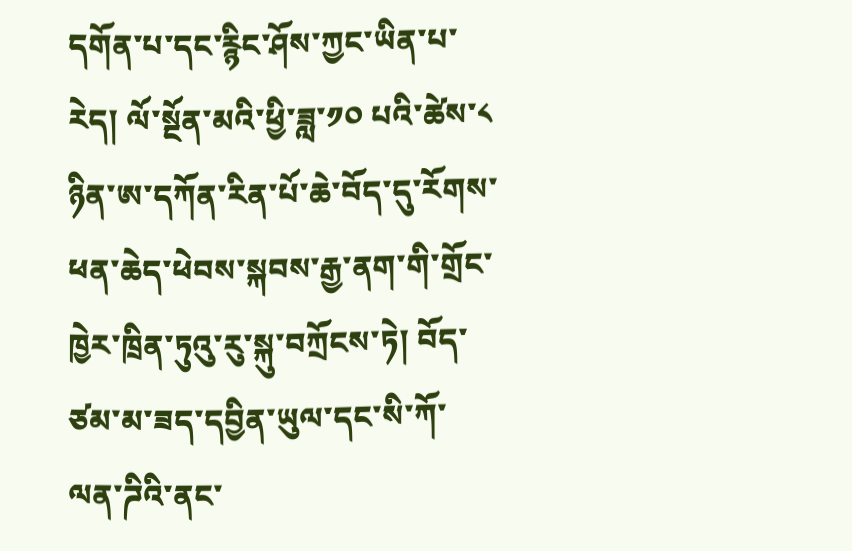དགོན་པ་དང་རྙིང་ཤོས་ཀྱང་ཡིན་པ་རེད། ལོ་སྔོན་མའི་ཕྱི་ཟླ་༡༠ པའི་ཚེས་༨ ཉིན་ཨ་དཀོན་རིན་པོ་ཆེ་བོད་དུ་རོགས་ཕན་ཆེད་ཕེབས་སྐབས་རྒྱ་ནག་གི་གྲོང་ཁྱེར་ཁྲིན་ཏུའུ་རུ་སྐུ་བཀྲོངས་ཏེ། བོད་ཙམ་མ་ཟད་དབྱིན་ཡུལ་དང་སི་ཀོ་ལན་ཌིའི་ནང་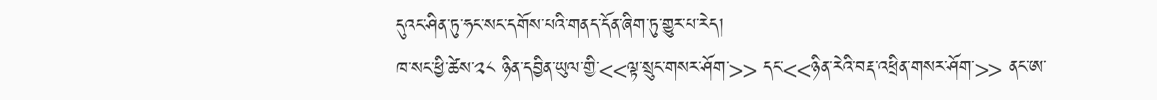དུའང་ཤིན་ཏུ་ཧང་སང་དགོས་པའི་གནད་དོན་ཞིག་ཏུ་གྱུར་པ་རེད།
ཁ་སང་ཕྱི་ཚེས་༢༨ ཉིན་དབྱིན་ཡུལ་གྱི་<<ལྟ་སྲུང་གསར་ཤོག་>> དང་<<ཉིན་རེའི་བརྡ་འཕྲིན་གསར་ཤོག་>> ནང་ཨ་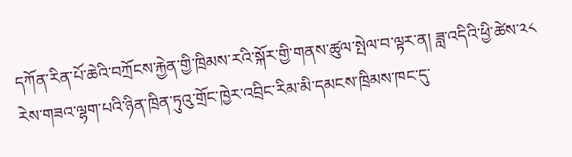དཀོན་རིན་པོ་ཆེའི་བཀྲོངས་རྐྱེན་གྱི་ཁྲིམས་རའི་སྐོར་གྱི་གནས་ཚུལ་སྤེལ་བ་ལྟར་ན། ཟླ་འདིའི་ཕྱི་ཚེས་༢༨ རེས་གཟའ་ལྷག་པའི་ཉིན་ཁྲིན་ཏུའུ་གྲོང་ཁྱེར་འབྲིང་རིམ་མི་དམངས་ཁྲིམས་ཁང་དུ་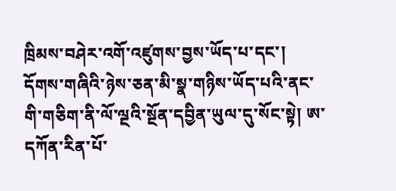ཁྲིམས་བཤེར་འགོ་འཛུགས་བྱས་ཡོད་པ་དང་། དོགས་གཞིའི་ཉེས་ཅན་མི་སྣ་གཉིས་ཡོད་པའི་ནང་གི་གཅིག་ནི་ལོ་ལྔའི་སྔོན་དབྱིན་ཡུལ་དུ་སོང་སྟེ། ཨ་དཀོན་རིན་པོ་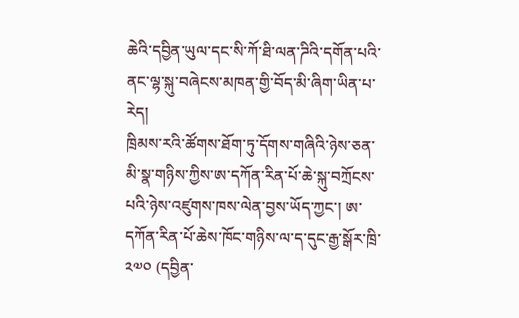ཆེའི་དབྱིན་ཡུལ་དང་སི་ཀོ་ཐི་ལན་ཌིའི་དགོན་པའི་ནང་ལྷ་སྐུ་བཞེངས་མཁན་གྱི་བོད་མི་ཞིག་ཡིན་པ་རེད།
ཁྲིམས་རའི་ཚོགས་ཐོག་ཏུ་དོགས་གཞིའི་ཉེས་ཅན་མི་སྣ་གཉིས་ཀྱིས་ཨ་དཀོན་རིན་པོ་ཆེ་སྐུ་བཀྲོངས་པའི་ཉེས་འཛུགས་ཁས་ལེན་བྱས་ཡོད་ཀྱང་། ཨ་དཀོན་རིན་པོ་ཆེས་ཁོང་གཉིས་ལ་ད་དུང་རྒྱ་སྒོར་ཁྲི་༢༧༠ (དབྱིན་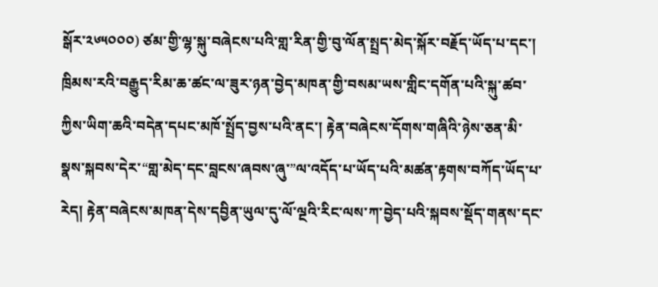སྒོར་༢༦༥༠༠༠) ཙམ་གྱི་ལྷ་སྐུ་བཞེངས་པའི་གླ་རིན་གྱི་བུ་ལོན་སྤྲད་མེད་སྐོར་བརྗོད་ཡོད་པ་དང་། ཁྲིམས་རའི་བརྒྱུད་རིམ་ཆ་ཚང་ལ་ཟུར་ཉན་བྱེད་མཁན་གྱི་བསམ་ཡས་གླིང་དགོན་པའི་སྐུ་ཚབ་ཀྱིས་ཡིག་ཆའི་བདེན་དཔང་མཁོ་སྤྲོད་བྱས་པའི་ནང་། རྟེན་བཞེངས་དོགས་གཞིའི་ཉེས་ཅན་མི་སྣས་སྐབས་དེར་“གླ་མེད་དང་བླངས་ཞབས་ཞུ་”ལ་འདོད་པ་ཡོད་པའི་མཚན་རྟགས་བཀོད་ཡོད་པ་རེད། རྟེན་བཞེངས་མཁན་དེས་དབྱིན་ཡུལ་དུ་ལོ་ལྔའི་རིང་ལས་ཀ་བྱེད་པའི་སྐབས་སྡོད་གནས་དང་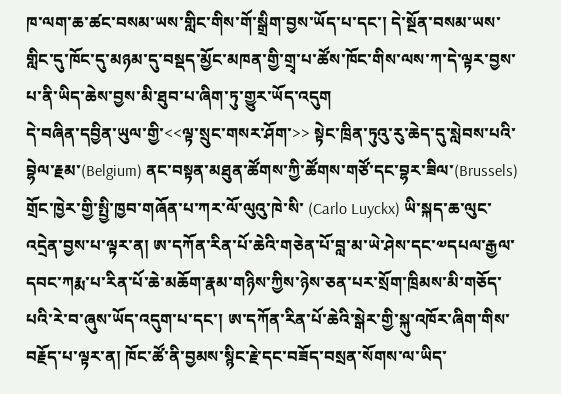ཁ་ལག་ཆ་ཚང་བསམ་ཡས་གླིང་གིས་གོ་སྒྲིག་བྱས་ཡོད་པ་དང་། དེ་སྔོན་བསམ་ཡས་གླིང་དུ་ཁོང་དུ་མཉམ་དུ་བསྡད་མྱོང་མཁན་གྱི་གྲྭ་པ་ཚོས་ཁོང་གིས་ལས་ཀ་དེ་ལྟར་བྱས་པ་ནི་ཡིད་ཆེས་བྱས་མི་ཐུབ་པ་ཞིག་ཏུ་གྱུར་ཡོད་འདུག
དེ་བཞིན་དབྱིན་ཡུལ་གྱི་<<ལྟ་སྲུང་གསར་ཤོག་>> སྟེང་ཁྲིན་ཏུའུ་རུ་ཆེད་དུ་སླེབས་པའི་བྷེལ་རྗམ་(Belgium) ནང་བསྟན་མཐུན་ཚོགས་ཀྱི་ཚོགས་གཙོ་དང་བྷར་ཟིལ་(Brussels) གྲོང་ཁྱེར་གྱི་སྤྱི་ཁྱབ་གཞོན་པ་ཀར་ལོ་ལུའུ་ཁེ་སི་ (Carlo Luyckx) ཡི་སྐད་ཆ་ལུང་འདྲེན་བྱས་པ་ལྟར་ན། ཨ་དཀོན་རིན་པོ་ཆེའི་གཅེན་པོ་བླ་མ་ཡེ་ཤེས་དང་༧དཔལ་རྒྱལ་དབང་ཀརྨ་པ་རིན་པོ་ཆེ་མཆོག་རྣམ་གཉིས་ཀྱིས་ཉེས་ཅན་པར་སྲོག་ཁྲིམས་མི་གཅོད་པའི་རེ་བ་ཞུས་ཡོད་འདུག་པ་དང་། ཨ་དཀོན་རིན་པོ་ཆེའི་སྒེར་གྱི་སྐུ་འཁོར་ཞིག་གིས་བརྗོད་པ་ལྟར་ན། ཁོང་ཚོ་ནི་བྱམས་སྙིང་རྗེ་དང་བཟོད་བསྲན་སོགས་ལ་ཡིད་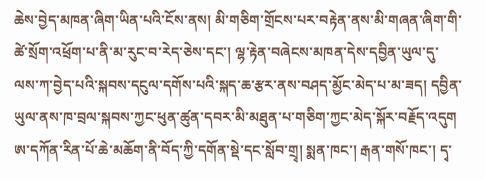ཆེས་བྱེད་མཁན་ཞིག་ཡིན་པའི་ངོས་ནས། མི་གཅིག་གྲོངས་པར་བརྟེན་ནས་མི་གཞན་ཞིག་གི་ཚེ་སྲོག་འཕྲོག་པ་ནི་མ་རུང་བ་རེད་ཅེས་དང་། ལྷ་རྟེན་བཞེངས་མཁན་དེས་དབྱིན་ཡུལ་དུ་ལས་ཀ་བྱེད་པའི་སྐབས་དངུལ་དགོས་པའི་སྐད་ཆ་རྩར་ནས་བཤད་མྱོང་མེད་པ་མ་ཟད། དབྱིན་ཡུལ་ནས་ཁ་བྲལ་སྐབས་ཀྱང་ཕུན་ཚུན་དབར་མི་མཐུན་པ་གཅིག་ཀྱང་མེད་སྐོར་བརྗོད་འདུག
ཨ་དཀོན་རིན་པོ་ཆེ་མཆོག་ནི་བོད་ཀྱི་དགོན་སྡེ་དང་སློབ་གྲྭ། སྨན་ཁང་། རྒན་གསོ་ཁང་། དྭ་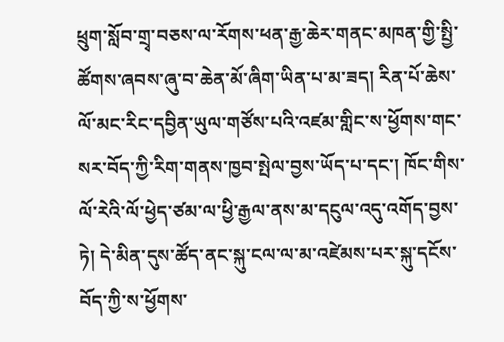ཕྲུག་སློབ་གྲྭ་བཅས་ལ་རོགས་ཕན་རྒྱ་ཆེར་གནང་མཁན་གྱི་སྤྱི་ཚོགས་ཞབས་ཞུ་བ་ཆེན་མོ་ཞིག་ཡིན་པ་མ་ཟད། རིན་པོ་ཆེས་ལོ་མང་རིང་དབྱིན་ཡུལ་གཙོས་པའི་འཛམ་གླིང་ས་ཕྱོགས་གང་སར་བོད་ཀྱི་རིག་གནས་ཁྱབ་སྤེལ་བྱས་ཡོད་པ་དང་། ཁོང་གིས་ལོ་རེའི་ལོ་ཕྱེད་ཙམ་ལ་ཕྱི་རྒྱལ་ནས་མ་དངུལ་འདུ་འགོད་བྱས་ཏེ། དེ་མིན་དུས་ཚོད་ནང་སྐུ་ངལ་ལ་མ་འཛེམས་པར་སྐུ་དངོས་བོད་ཀྱི་ས་ཕྱོགས་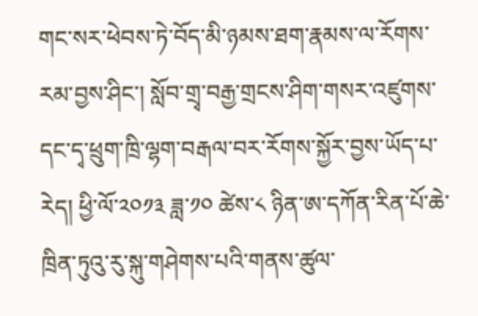གང་སར་ཕེབས་ཏེ་བོད་མི་ཉམས་ཐག་རྣམས་ལ་རོགས་རམ་བྱས་ཤིང་། སློབ་གྲྭ་བརྒྱ་གྲངས་ཤིག་གསར་འཛུགས་དང་དྭ་ཕྲུག་ཁྲི་ལྷག་བརྒལ་བར་རོགས་སྐྱོར་བྱས་ཡོད་པ་རེད། ཕྱི་ལོ་༢༠༡༣ ཟླ་༡༠ ཚེས་༨ ཉིན་ཨ་དཀོན་རིན་པོ་ཆེ་ཁྲིན་ཏུའུ་རུ་སྐུ་གཤེགས་པའི་གནས་ཚུལ་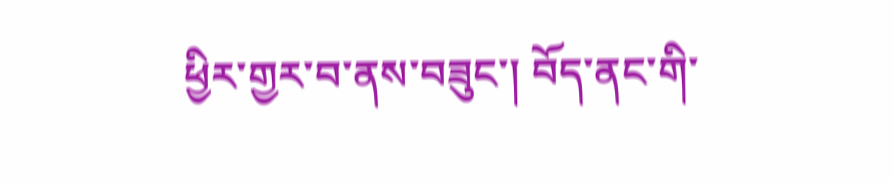ཕྱིར་གྱར་བ་ནས་བཟུང་། བོད་ནང་གི་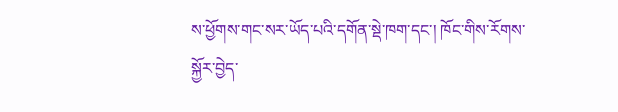ས་ཕྱོགས་གང་སར་ཡོད་པའི་དགོན་སྡེ་ཁག་དང་། ཁོང་གིས་རོགས་སྐྱོར་བྱེད་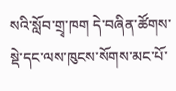སའི་སློབ་གྲྭ་ཁག དེ་བཞིན་ཚོགས་སྡེ་དང་ལས་ཁུངས་སོགས་མང་པོ་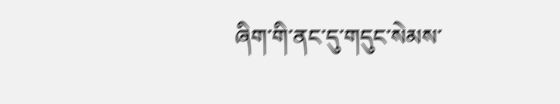ཞིག་གི་ནང་དུ་གདུང་སེམས་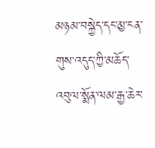མཉམ་བསྐྱེད་དང་མྱ་ངན་གུས་འདུད་ཀྱི་མཆོད་འབུལ་སྨོན་ལམ་རྒྱ་ཆེར་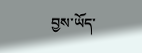བྱས་ཡོད་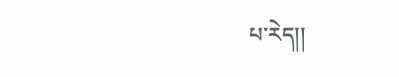པ་རེད།།